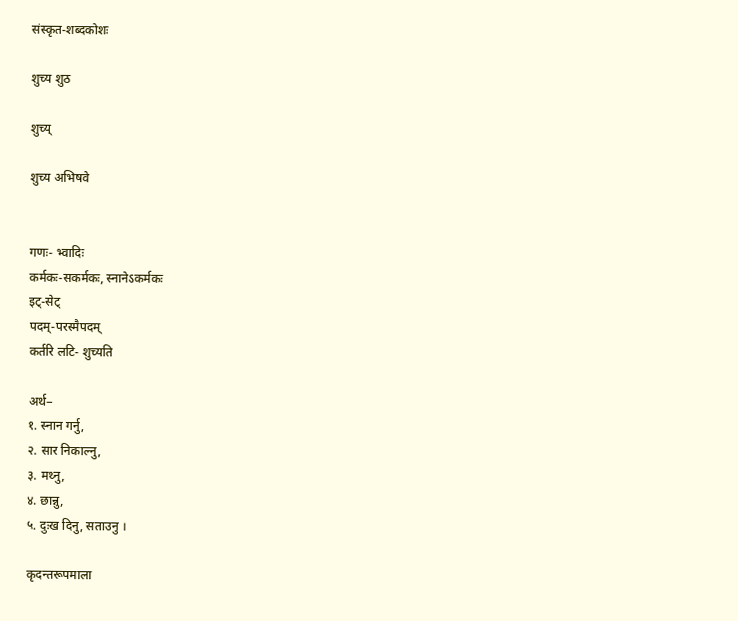संस्कृत-शब्दकोशः

शुच्य शुठ

शुच्य्

शुच्य अभिषवे


गणः- भ्वादिः
कर्मकः-सकर्मकः, स्नानेऽकर्मकः
इट्-सेट्
पदम्-परस्मैपदम्
कर्तरि लटि- शुच्यति

अर्थ−
१. स्नान गर्नु,
२. सार निकाल्नु,
३. मथ्नु,
४. छान्नु,
५. दुःख दिनु, सताउनु ।

कृदन्तरूपमाला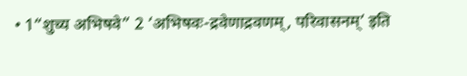• 1“शुच्य अभिषवे” 2 ‘अभिषवः-द्रवेणाद्रवणम्, परिवासनम्’ इति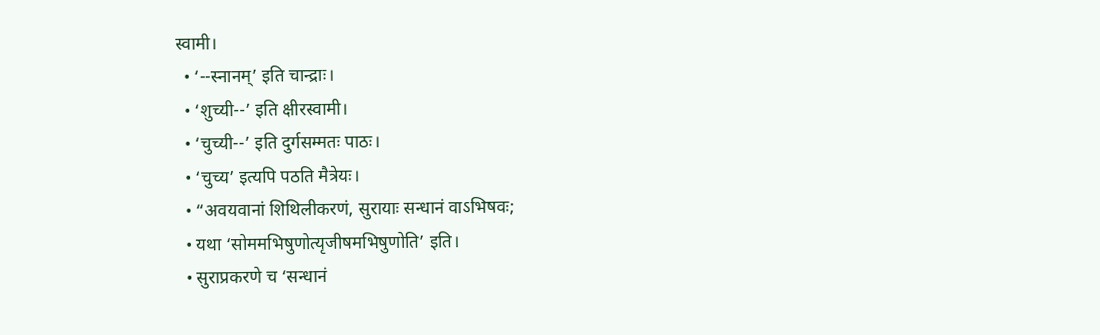स्वामी।
  • ‘--स्नानम्’ इति चान्द्राः।
  • ‘शुच्यी--’ इति क्षीरस्वामी।
  • ‘चुच्यी--’ इति दुर्गसम्मतः पाठः।
  • ‘चुच्य’ इत्यपि पठति मैत्रेयः।
  • “अवयवानां शिथिलीकरणं, सुरायाः सन्धानं वाऽभिषवः;
  • यथा ‘सोममभिषुणोत्यृजीषमभिषुणोति’ इति।
  • सुराप्रकरणे च ‘सन्धानं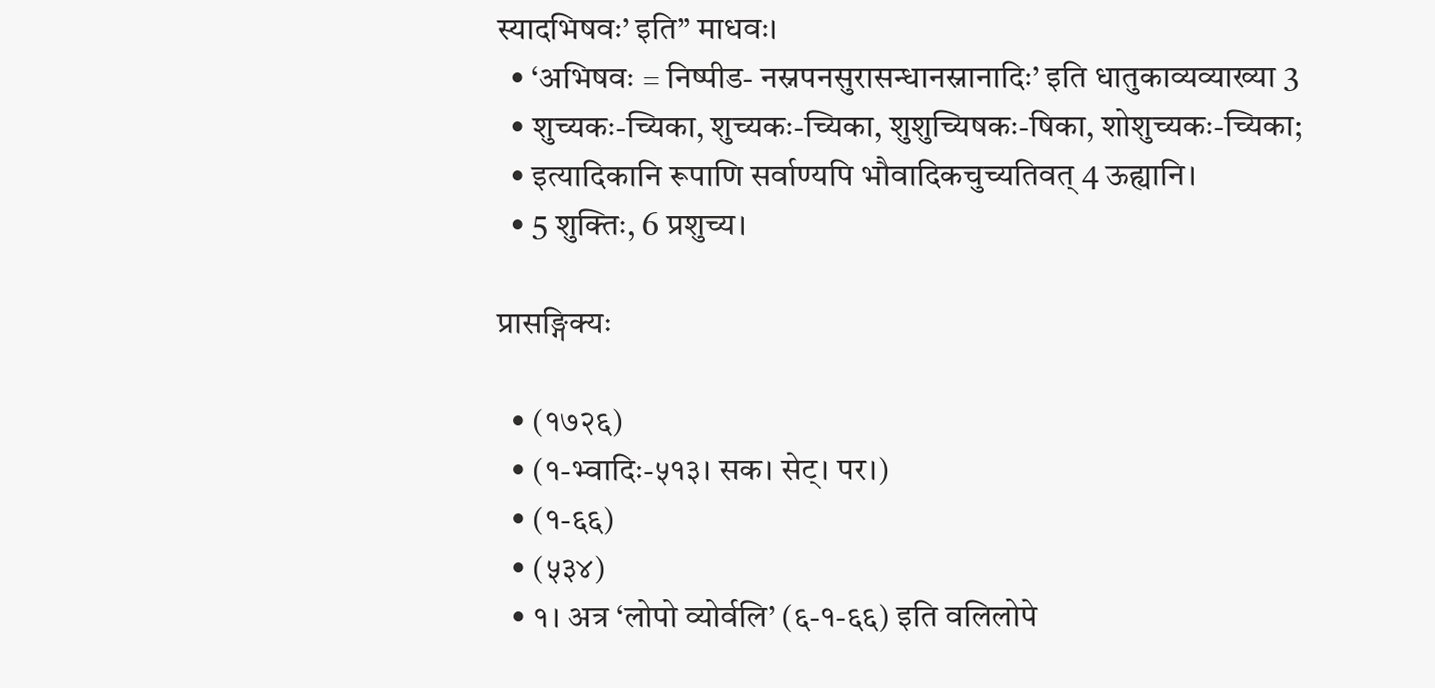स्यादभिषवः’ इति” माधवः।
  • ‘अभिषवः = निष्पीड- नस्नपनसुरासन्धानस्नानादिः’ इति धातुकाव्यव्याख्या 3
  • शुच्यकः-च्यिका, शुच्यकः-च्यिका, शुशुच्यिषकः-षिका, शोशुच्यकः-च्यिका;
  • इत्यादिकानि रूपाणि सर्वाण्यपि भौवादिकचुच्यतिवत् 4 ऊह्यानि।
  • 5 शुक्तिः, 6 प्रशुच्य।

प्रासङ्गिक्यः

  • (१७२६)
  • (१-भ्वादिः-५१३। सक। सेट्। पर।)
  • (१-६६)
  • (५३४)
  • १। अत्र ‘लोपो व्योर्वलि’ (६-१-६६) इति वलिलोपे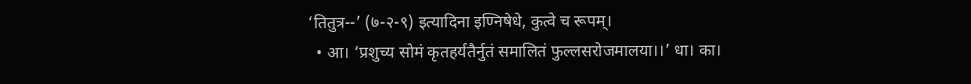‘तितुत्र--’ (७-२-९) इत्यादिना इण्निषेधे, कुत्वे च रूपम्।
  • आ। ‘प्रशुच्य सोमं कृतहर्यतैर्नुतं समालितं फुल्लसरोजमालया।।’ धा। का।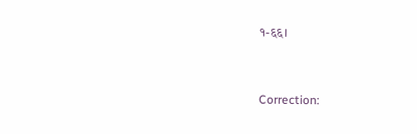१-६६।



Correction: